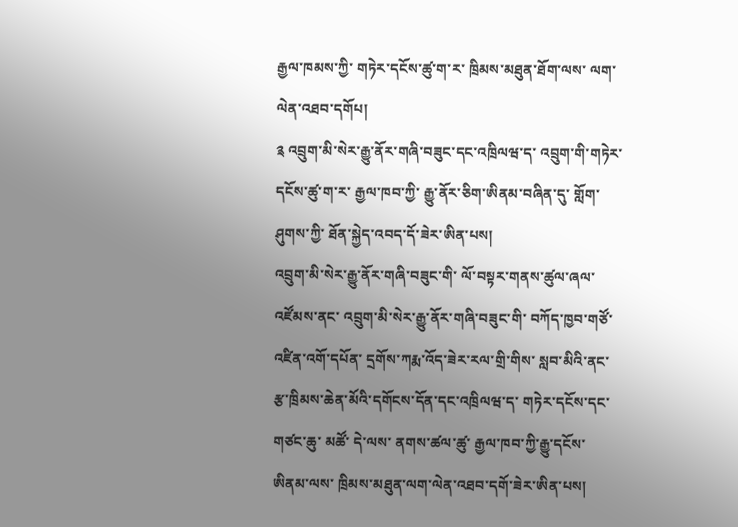རྒྱལ་ཁམས་ཀྱི་ གཏེར་དངོས་ཚུ་ག་ར་ ཁྲིམས་མཐུན་ཐོག་ལས་ ལག་ལེན་འཐབ་དགོཔ།
༉ འབྲུག་མི་སེར་རྒྱུ་ནོར་གཞི་བཟུང་དང་འཁྲིལཝ་ད་ འབྲུག་གི་གཏེར་དངོས་ཚུ་ག་ར་ རྒྱལ་ཁབ་ཀྱི་ རྒྱུ་ནོར་ཅིག་ཨིནམ་བཞིན་དུ་ གློག་ཤུགས་ཀྱི་ ཐོན་སྐྱེད་འབད་དོ་ཟེར་ཨིན་པས།
འབྲུག་མི་སེར་རྒྱུ་ནོར་གཞི་བཟུང་གི་ ལོ་བསྟར་གནས་ཚུལ་ཞལ་འཛོམས་ནང་ འབྲུག་མི་སེར་རྒྱུ་ནོར་གཞི་བཟུང་གི་ བཀོད་ཁྱབ་གཙོ་འཛིན་འགོ་དཔོན་ དྲགོས་ཀརྨ་འོད་ཟེར་རལ་གྲི་གིས་ སླབ་མིའི་ནང་ རྩ་ཁྲིམས་ཆེན་མོའི་དགོངས་དོན་དང་འཁྲིལཝ་ད་ གཏེར་དངོས་དང་ གཙང་ཆུ་ མཚོ་ དེ་ལས་ ནགས་ཚལ་ཚུ་ རྒྱལ་ཁབ་ཀྱི་རྒྱུ་དངོས་ཨིནམ་ལས་ ཁྲིམས་མཐུན་ལག་ལེན་འཐབ་དགོ་ཟེར་ཨིན་པས།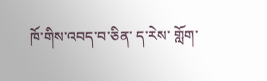ཁོ་གིས་འབད་བ་ཅིན་ ད་རེས་ གློག་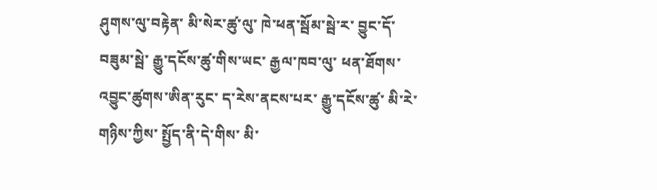ཤུགས་ལུ་བརྟེན་ མི་སེར་ཚུ་ལུ་ ཁེ་ཕན་སྦོམ་སྦེ་ར་ བྱུང་དོ་བཟུམ་སྦེ་ རྒྱུ་དངོས་ཚུ་གིས་ཡང་ རྒྱལ་ཁབ་ལུ་ ཕན་ཐོགས་འབྱུང་ཚུགས་ཨིན་རུང་ ད་རེས་ནངས་པར་ རྒྱུ་དངོས་ཚུ་ མི་རེ་གཉིས་ཀྱིས་ སྤྱོད་ནི་དེ་གིས་ མི་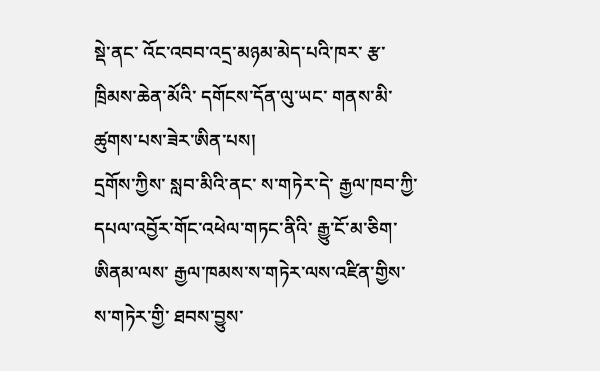སྡེ་ནང་ འོང་འབབ་འདྲ་མཉམ་མེད་པའི་ཁར་ རྩ་ཁྲིམས་ཆེན་མོའི་ དགོངས་དོན་ལུ་ཡང་ གནས་མི་ཚུགས་པས་ཟེར་ཨིན་པས།
དྲགོས་ཀྱིས་ སླབ་མིའི་ནང་ ས་གཏེར་དེ་ རྒྱལ་ཁབ་ཀྱི་ དཔལ་འབྱོར་གོང་འཕེལ་གཏང་ནིའི་ རྒྱུ་ངོ་མ་ཅིག་ཨིནམ་ལས་ རྒྱལ་ཁམས་ས་གཏེར་ལས་འཛིན་གྱིས་ ས་གཏེར་གྱི་ ཐབས་བྱུས་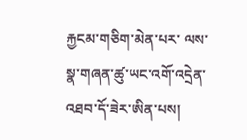རྐྱངམ་གཅིག་མེན་པར་ ལས་སྣ་གཞན་ཚུ་ཡང་འགོ་འདྲེན་འཐབ་དོ་ཟེར་ཨིན་པས།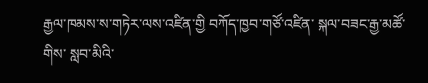རྒྱལ་ཁམས་ས་གཏེར་ལས་འཛིན་གྱི བཀོད་ཁྱབ་གཙོ་འཛིན་ སྐལ་བཟང་རྒྱ་མཚོ་གིས་ སླབ་མིའི་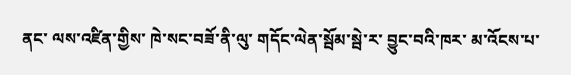ནང་ ལས་འཛིན་གྱིས་ ཁེ་སང་བཟོ་ནི་ལུ་ གདོང་ལེན་སྦོམ་སྦེ་ར་ བྱུང་བའི་ཁར་ མ་འོངས་པ་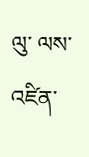ལུ་ ལས་འཛིན་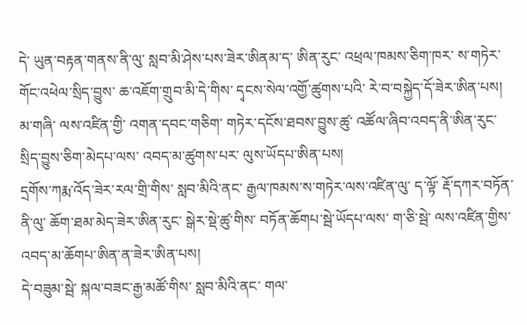དེ་ ཡུན་བརྟན་གནས་ནི་ལུ་ སླབ་མི་ཤེས་པས་ཟེར་ཨིནམ་ད་ ཨིན་རུང་ འཕྲལ་ཁམས་ཅིག་ཁར་ ས་གཏེར་གོང་འཕེལ་སྲིད་བྱུས་ ཆ་འཇོག་གྲུབ་མི་དེ་གིས་ དྭངས་སེལ་འགྱོ་ཚུགས་པའི་ རེ་བ་བསྐྱེད་དོ་ཟེར་ཨིན་པས།
མ་གཞི་ ལས་འཛིན་གྱི་ འགན་དབང་གཅིག་ གཏེར་དངོས་ཐབས་བྱུས་ཚུ་ འཚོལ་ཞིབ་འབད་ནི་ཨིན་རུང་ སྲིད་བྱུས་ཅིག་མེདཔ་ལས་ འབད་མ་ཚུགས་པར་ ལུས་ཡོདཔ་ཨིན་པས།
དྲགོས་ཀརྨ་འོད་ཟེར་རལ་གྲི་གིས་ སླབ་མིའི་ནང་ རྒྱལ་ཁམས་ས་གཏེར་ལས་འཛིན་ལུ་ ད་ལྟོ་ རྡོ་དཀར་བཏོན་ནི་ལུ་ ཆོག་ཐམ་མེད་ཟེར་ཨིན་རུང་ སྒེར་སྡེ་ཚུ་གིས་ བཏོན་ཆོགཔ་སྦེ་ཡོདཔ་ལས་ ག་ཅི་སྦེ་ ལས་འཛིན་གྱིས་ འབད་མ་ཆོགཔ་ཨིན་ན་ཟེར་ཨིན་པས།
དེ་བཟུམ་སྦེ་ སྐལ་བཟང་རྒྱ་མཚོ་གིས་ སླབ་མིའི་ནང་ གལ་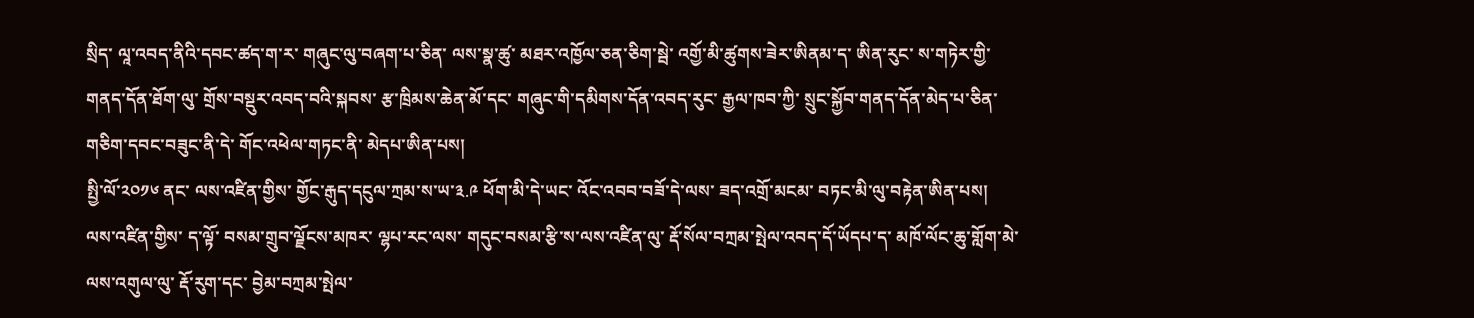སྲིད་ ལཱ་འབད་ནིའི་དབང་ཚད་ག་ར་ གཞུང་ལུ་བཞག་པ་ཅིན་ ལས་སྣ་ཚུ་ མཐར་འཁྱོལ་ཅན་ཅིག་སྦེ་ འགྱོ་མི་ཚུགས་ཟེར་ཨིནམ་ད་ ཨིན་རུང་ ས་གཏེར་གྱི་ གནད་དོན་ཐོག་ལུ་ གྲོས་བསྡུར་འབད་བའི་སྐབས་ རྩ་ཁྲིམས་ཆེན་མོ་དང་ གཞུང་གི་དམིགས་དོན་འབད་རུང་ རྒྱལ་ཁབ་ཀྱི་ སྲུང་སྐྱོབ་གནད་དོན་མེད་པ་ཅིན་ གཅིག་དབང་བཟུང་ནི་དེ་ གོང་འཕེལ་གཏང་ནི་ མེདཔ་ཨིན་པས།
སྤྱི་ལོ་༢༠༡༦ ནང་ ལས་འཛིན་གྱིས་ གྱོང་རྒུད་དངུལ་ཀྲམ་ས་ཡ་༣.༩ ཕོག་མི་དེ་ཡང་ འོང་འབབ་བཟོ་དེ་ལས་ ཟད་འགྲོ་མངམ་ བཏང་མི་ལུ་བརྟེན་ཨིན་པས།
ལས་འཛིན་གྱིས་ ད་ལྟོ་ བསམ་གྲུབ་ལྗོངས་མཁར་ ལྷཔ་རང་ལས་ གདུང་བསམ་རྩི་ས་ལས་འཛིན་ལུ་ རྡོ་སོལ་བཀྲམ་སྤེལ་འབད་དོ་ཡོདཔ་ད་ མཁོ་ལོང་ཆུ་གློག་མེ་ལས་འགུལ་ལུ་ རྡོ་རུག་དང་ བྱེམ་བཀྲམ་སྤེལ་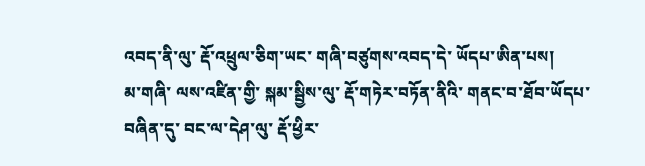འབད་ནི་ལུ་ རྡོ་འཕྲུལ་ཅིག་ཡང་ གཞི་བཙུགས་འབད་དེ་ ཡོདཔ་ཨིན་པས།
མ་གཞི་ ལས་འཛིན་གྱི་ སྐམ་སྦྱིས་ལུ་ རྡོ་གཏེར་བཏོན་ནིའི་ གནང་བ་ཐོབ་ཡོདཔ་བཞིན་དུ་ བང་ལ་དེཤ་ལུ་ རྡོ་ཕྱིར་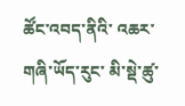ཚོང་འབད་ནིའི་ འཆར་གཞི་ཡོད་རུང་ མི་སྡེ་ཚུ་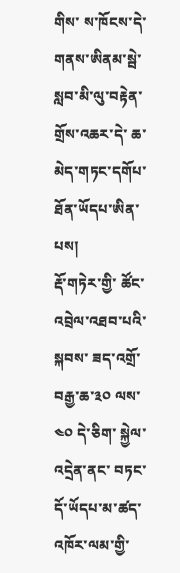གིས་ ས་ཁོངས་དེ་ གནས་ཨིནམ་སྦེ་ སླབ་མི་ལུ་བརྟེན་ གྲོས་འཆར་དེ་ ཆ་མེད་གཏང་དགོཔ་ ཐོན་ཡོདཔ་ཨིན་པས།
རྡོ་གཏེར་གྱི་ ཚོང་འབྲེལ་འཐབ་པའི་སྐབས་ ཟད་འགྲོ་བརྒྱ་ཆ་༣༠ ལས་༤༠ དེ་ཅིག་ སྐྱེལ་འདྲེན་ནང་ བཏང་དོ་ཡོདཔ་མ་ཚད་ འཁོར་ལམ་གྱི་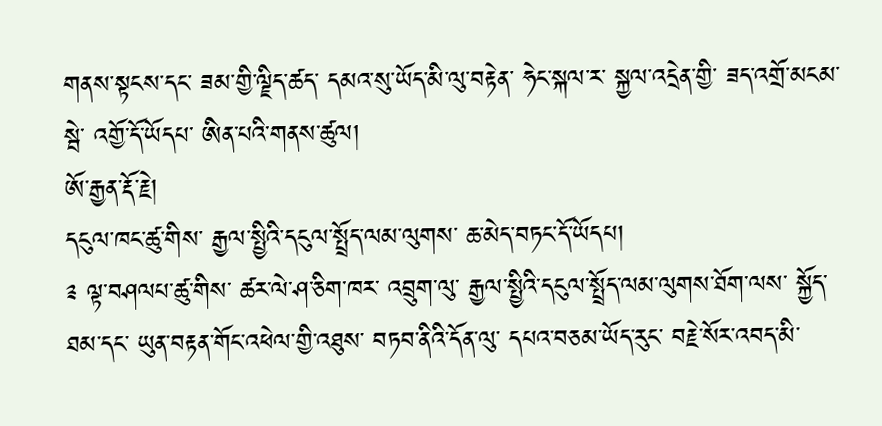གནས་སྟངས་དང་ ཟམ་གྱི་ལྗིད་ཚད་ དམའ་སུ་ཡོད་མི་ལུ་བརྟེན་ ཧེང་སྐལ་ར་ སྐྱལ་འདྲེན་གྱི་ ཟད་འགྲོ་མངམ་སྦེ་ འགྱོ་དོ་ཡོདཔ་ ཨིན་པའི་གནས་ཚུལ།
ཨོ་རྒྱན་རྡོ་རྗེ།
དངུལ་ཁང་ཚུ་གིས་ རྒྱལ་སྤྱིའི་དངུལ་སྤྲོད་ལམ་ལུགས་ ཆ་མེད་བཏང་དོ་ཡོདཔ།
༉ ལྟ་བཤལཔ་ཚུ་གིས་ ཚར་ལེ་ཤ་ཅིག་ཁར་ འབྲུག་ལུ་ རྒྱལ་སྤྱིའི་དངུལ་སྤྲོད་ལམ་ལུགས་ཐོག་ལས་ སྐྱོད་ཐམ་དང་ ཡུན་བརྟན་གོང་འཕེལ་གྱི་འཐུས་ བཏབ་ནིའི་དོན་ལུ་ དཔའ་བཅམ་ཡོད་རུང་ བརྗེ་སོར་འབད་མི་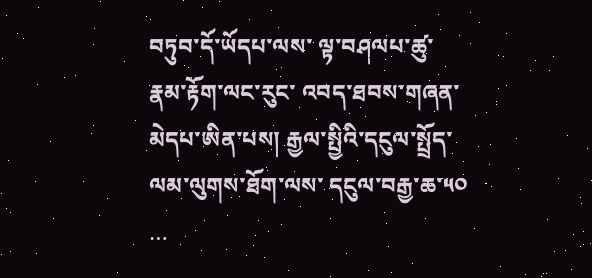བཏུབ་དོ་ཡོདཔ་ལས་ ལྟ་བཤལཔ་ཚུ་ རྣམ་རྟོག་ལང་རུང་ འབད་ཐབས་གཞན་མེདཔ་ཨིན་པས། རྒྱལ་སྤྱིའི་དངུལ་སྤྲོད་ལམ་ལུགས་ཐོག་ལས་ དངུལ་བརྒྱ་ཆ་༥༠ …